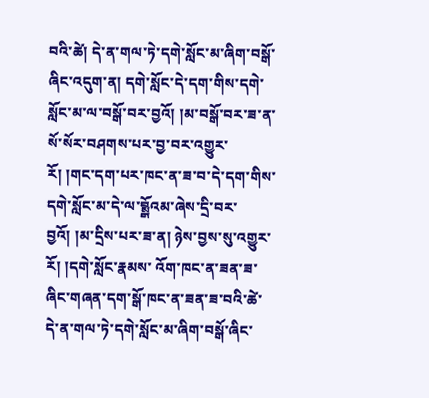བའི་ཚེ། དེ་ན་གལ་ཏེ་དགེ་སློང་མ་ཞིག་བསྒོ་ཞིང་འདུག་ན། དགེ་སློང་དེ་དག་གིས་དགེ་སློང་མ་ལ་བསྒོ་བར་བྱའོ། །མ་བསྒོ་བར་ཟ་ན་ སོ་སོར་བཤགས་པར་བྱ་བར་འགྱུར་རོ། །གང་དག་པར་ཁང་ན་ཟ་བ་དེ་དག་གིས་དགེ་སློང་མ་དེ་ལ་བྶྒོའམ་ཞེས་དྲི་བར་བྱའོ། །མ་དྲིས་པར་ཟ་ན། ཉེས་བྱས་སུ་འགྱུར་རོ། །དགེ་སློང་རྣམས་ འོག་ཁང་ན་ཟན་ཟ་ཞིང་གཞན་དག་སྒོ་ཁང་ན་ཟན་ཟ་བའི་ཚེ་དེ་ན་གལ་ཏེ་དགེ་སློང་མ་ཞིག་བསྒོ་ཞིང་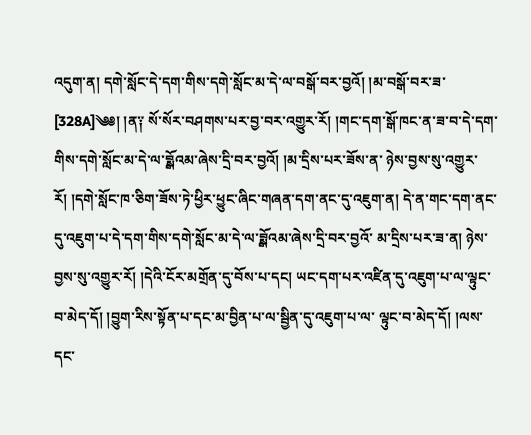འདུག་ན། དགེ་སློང་དེ་དག་གིས་དགེ་སློང་མ་དེ་ལ་བསྒོ་བར་བྱའོ། །མ་བསྒོ་བར་ཟ་ [328A]༄༅། །ན༑ སོ་སོར་བཤགས་པར་བྱ་བར་འགྱུར་རོ། །གང་དག་སྒོ་ཁང་ན་ཟ་བ་དེ་དག་གིས་དགེ་སློང་མ་དེ་ལ་བྶྒོའམ་ཞེས་དྲི་བར་བྱའོ། །མ་དྲིས་པར་ཟོས་ན་ ཉེས་བྱས་སུ་འགྱུར་རོ། །དགེ་སློང་ཁ་ཅིག་ཟོས་ཏེ་ཕྱིར་ཕྱུང་ཞིང་གཞན་དག་ནང་དུ་འཇུག་ན། དེ་ན་གང་དག་ནང་དུ་འཇུག་པ་དེ་དག་གིས་དགེ་སློང་མ་དེ་ལ་བྶྒོའམ་ཞེས་དྲི་བར་བྱའོ་ མ་དྲིས་པར་ཟ་ན། ཉེས་བྱས་སུ་འགྱུར་རོ། །དེའི་ངོར་མགྲོན་དུ་བོས་པ་དང། ཡང་དག་པར་འཛིན་དུ་འཇུག་པ་ལ་ལྟུང་བ་མེད་དོ། །བྱུག་རིས་སྟོན་པ་དང་མ་བྱིན་པ་ལ་སྦྱིན་དུ་འཇུག་པ་ལ་ ལྟུང་བ་མེད་དོ། །ལས་དང་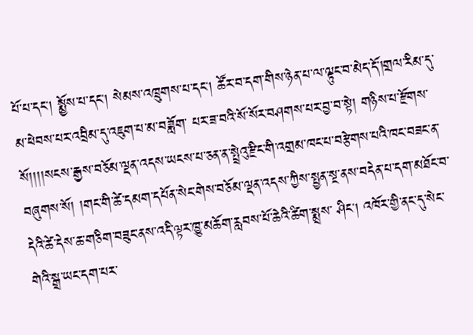པོ་པ་དང། སྨྱོས་པ་དང། སེམས་འཁྲུགས་པ་དང། ཚོར་བ་དག་གིས་ཉེན་པ་ལ་ལྟུང་བ་མེད་དོ་།གྲལ་རིམ་དུ་མ་ཕེབས་པར་འབྲིམ་དུ་འཇུག་པ་མ་བཟློག་ པར་ཟ་བའི་སོ་སོར་བཤགས་པར་བྱ་བ་སྟེ། གཉིས་པ་རྫོགས་སོ།།།།སངས་རྒྱས་བཅོམ་ལྡན་འདས་ཡངས་པ་ཅན་ན་སྤྲེའུ་རྫིང་གི་འགྲམ་ཁང་པ་བརྩེགས་པའི་ཁང་བཟང་ན་ བཞུགས་སོ། །གང་གི་ཚེ་དམག་དཔོན་སེང་གེས་བཅོམ་ལྡན་འདས་ཀྱིས་སྤྱན་སྔ་ནས་བདེན་པ་དག་མཐོང་བ་དེའི་ཚེ་དེས་ཆ་གཅིག་བཟུང་ནས་འདི་ལྟར་ཁྱུ་མཆོག་རླབས་པོ་ཆེའི་ཚིག་སྨྲས་ ཤིང། འཁོར་གྱི་ནང་དུ་སེང་གེའི་སྒྲ་ཡང་དག་པར་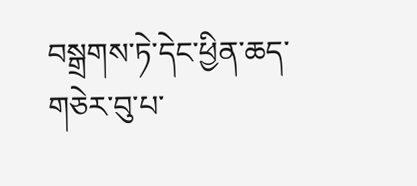བསྒྲགས་ཏེ་དེང་ཕྱིན་ཆད་གཅེར་བུ་པ་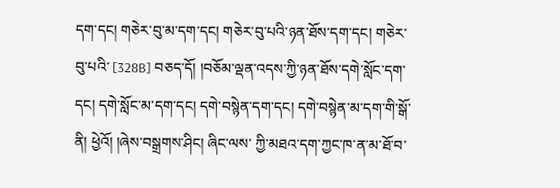དག་དང། གཅེར་བུ་མ་དག་དང། གཅེར་བུ་པའི་ཉན་ཐོས་དག་དང། གཅེར་བུ་པའི་ [328B] བཅད་དོ། །བཅོམ་ལྡན་འདས་ཀྱི་ཉན་ཐོས་དགེ་སློང་དག་དང། དགེ་སློང་མ་དག་དང། དགེ་བསྙེན་དག་དང། དགེ་བསྙེན་མ་དག་གི་སྒོ་ནི། ཕྱེའོ། །ཞེས་བསྒྲགས་ཤིང། ཞིང་ལས་ ཀྱི་མཐའ་དག་ཀྱང་ཁ་ན་མ་ཐོ་བ་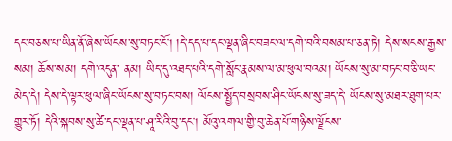དང་བཅས་པ་ཡིན་ནོ་ཞེས་ཡོངས་སུ་བཏང་ངོ། །དེ་དད་པ་དང་ལྡན་ཞིང་བཟང་ལ་དགེ་བའི་བསམ་པ་ཅན་ཏེ། དེས་སངས་རྒྱས་སམ། ཆོས་སམ། དགེ་འདུན་ ནམ། ཡིད་དུ་འཐད་པའི་དགེ་སློང་རྣམས་ལ་མ་ཕུལ་བའམ། ཡོངས་སུ་མ་བཏང་བ་ཅི་ཡང་མེད་དེ། དེས་དེ་ལྟར་ཕུལ་ཞིང་ཡོངས་སུ་བཏང་བས། ལོངས་སྤྱོད་བསྲབས་ཤིང་ཡོངས་སུ་ཟད་དེ་ ཡོངས་སུ་མཐར་ཐུག་པར་གྱུར་ཏོ། དེའི་སྐབས་སུ་ཚེ་དང་ལྡན་པ་ཤཱ་རིའི་བུ་དང། མོའུ་འགལ་གྱི་བུ་ཆེན་པོ་གཉིས་ལྗོངས་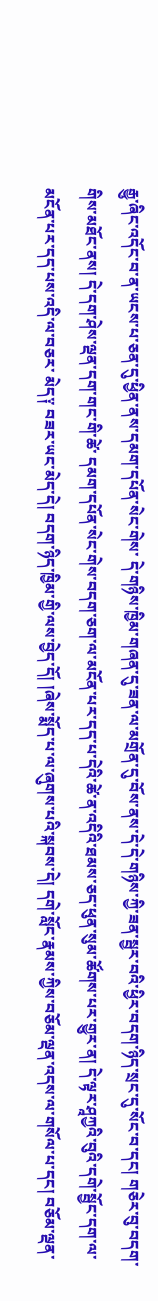རྒྱུ་ཞིང་འདོང་བ་ན་ཡངས་པ་ཅན་དུ་ཕྱིན་ནས་དམག་དཔོན་སེང་གེས་ དེ་གཉིས་ཁྱིམ་གཞན་དུ་ཟན་ལ་མགྲོན་དུ་བོས་ནས་དེ་དེ་གཉིས་ཀྱི་ཟན་སྦྱར་བའི་ཕྱིར་བདག་ཉིད་སྲང་དུ་སོང་བ་དང། གཅེར་བུ་བདག་གིས་མཐོང་ནས། དེ་དག་ཤེས་ལྡན་དག་གང་གི་ཚེ་ དམག་དཔོན་སེང་གེས་བདག་ཅག་ལ་མངོན་པར་དད་པ་དེའི་ཚེ་ན་འདིའི་ཐམས་ཅད་ཕུན་སུམ་ཚོགས་པར་གྱུར་ན། དེ་ལྟར་ཤཱཀྱའི་བུའི་དགེ་སྦྱོང་དག་ལ་མངོན་པར་དད་པས་འདི་ལ་བཅར་ མེད༑ བཟར་ཡང་མེད་དེ། བདག་ཉིད་ཁྱིམ་གྱི་ལས་བྱེད་དོ། །ཞེས་སྨོད་པ་ལ་ཞུགས་པའི་སྐབས་དེ། དགེ་སློང་རྣམས་ཀྱིས་བཅོམ་ལྡན་འདས་ལ་གསོལ་པ་དང། བཅོམ་ལྡན་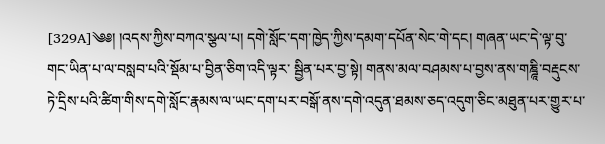[329A]༄༅། །འདས་ཀྱིས་བཀའ་སྩལ་པ། དགེ་སློང་དག་ཁྱེད་ཀྱིས་དམག་དཔོན་སེང་གེ་དང། གཞན་ཡང་དེ་ལྟ་བུ་གང་ཡིན་པ་ལ་བསླབ་པའི་སྡོམ་པ་བྱིན་ཅིག་འདི་ལྟར་ སྦྱིན་པར་བྱ་སྟེ། གནས་མལ་བཤམས་པ་བྱས་ནས་གཎྜཱི་བརྡུངས་ཏེ་དྲིས་པའི་ཚིག་གིས་དགེ་སློང་རྣམས་ལ་ཡང་དག་པར་བསྒོ་ནས་དགེ་འདུན་ཐམས་ཅད་འདུག་ཅིང་མཐུན་པར་གྱུར་པ་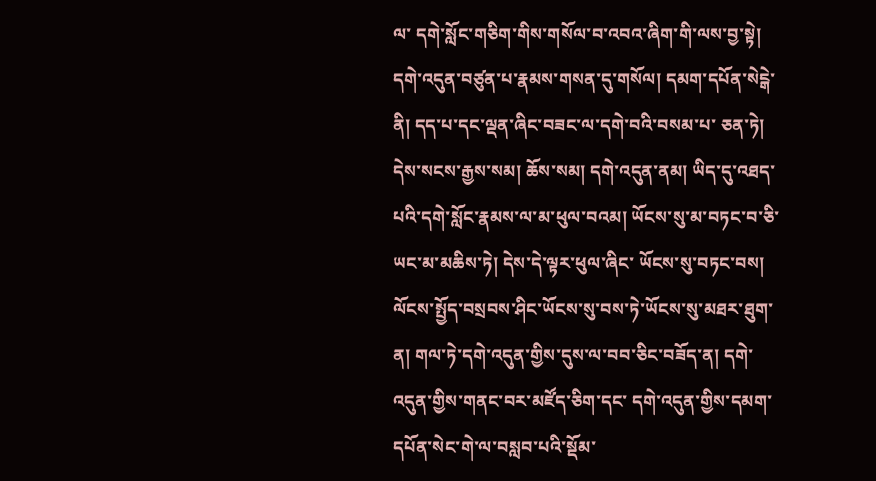ལ་ དགེ་སློང་གཅིག་གིས་གསོལ་བ་འབའ་ཞིག་གི་ལས་བྱ་སྟེ། དགེ་འདུན་བཙུན་པ་རྣམས་གསན་དུ་གསོལ། དམག་དཔོན་སེངྒེ་ནི། དད་པ་དང་ལྡན་ཞིང་བཟང་ལ་དགེ་བའི་བསམ་པ་ ཅན་ཏེ། དེས་སངས་རྒྱས་སམ། ཆོས་སམ། དགེ་འདུན་ནམ། ཡིད་དུ་འཐད་པའི་དགེ་སློང་རྣམས་ལ་མ་ཕུལ་བའམ། ཡོངས་སུ་མ་བཏང་བ་ཅི་ཡང་མ་མཆིས་ཏེ། དེས་དེ་ལྟར་ཕུལ་ཞིང་ ཡོངས་སུ་བཏང་བས། ལོངས་སྤྱོད་བསྲབས་ཤིང་ཡོངས་སུ་བས་ཏེ་ཡོངས་སུ་མཐར་ཐུག་ན། གལ་ཏེ་དགེ་འདུན་གྱིས་དུས་ལ་བབ་ཅིང་བཟོད་ན། དགེ་འདུན་གྱིས་གནང་བར་མཛོད་ཅིག་དང་ དགེ་འདུན་གྱིས་དམག་དཔོན་སེང་གེ་ལ་བསླབ་པའི་སྡོམ་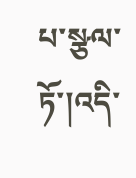པ་སྩལ་ཏོ་།འདི་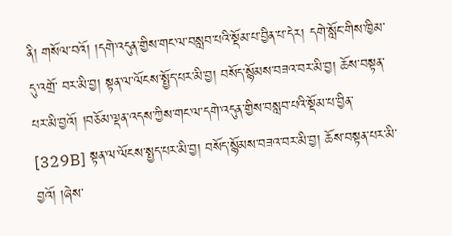ནི། གསོལ་བའོ། །དགེ་འདུན་གྱིས་གང་ལ་བསླབ་པའི་སྡོམ་པ་བྱིན་པ་དེར། དགེ་སློང་གིས་ཁྱིམ་དུ་འགྲོ་ བར་མི་བྱ། སྟན་ལ་ལོངས་སྤྱོད་པར་མི་བྱ། བསོད་སྙོམས་བཟའ་བར་མི་བྱ། ཆོས་བསྟན་པར་མི་བྱའོ། །བཅོམ་ལྡན་འདས་ཀྱིས་གང་ལ་དགེ་འདུན་གྱིས་བསླབ་པའི་སྡོམ་པ་བྱིན་ [329B] སྟན་ལ་ལོངས་སྤྱད་པར་མི་བྱ། བསོད་སྙོམས་བཟའ་བར་མི་བྱ། ཆོས་བསྟན་པར་མི་བྱའོ། །ཞེས་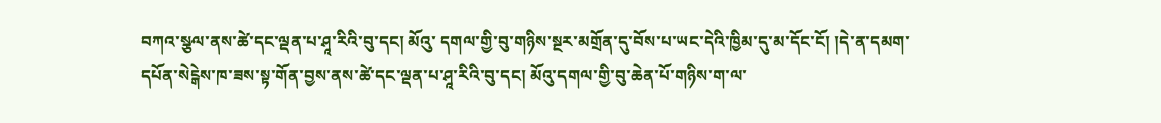བཀའ་སྩལ་ནས་ཚེ་དང་ལྡན་པ་ཤཱ་རིའི་བུ་དང། མོའུ་ དགལ་གྱི་བུ་གཉིས་སྔར་མགྲོན་དུ་བོས་པ་ཡང་དེའི་ཁྱིམ་དུ་མ་དོང་ངོ། །དེ་ན་དམག་དཔོན་སེངྒེས་ཁ་ཟས་སྟ་གོན་བྱས་ནས་ཚེ་དང་ལྡན་པ་ཤཱ་རིའི་བུ་དང། མོའུ་དགལ་གྱི་བུ་ཆེན་པོ་གཉིས་ག་ལ་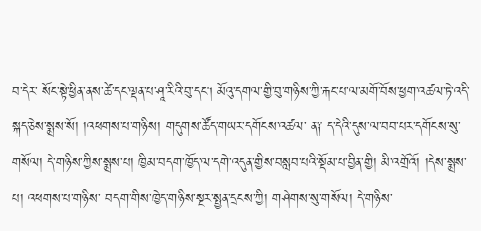བ་དེར་ སོང་སྟེ་ཕྱིན་ནས་ཚེ་དང་ལྡན་པ་ཤཱ་རིའི་བུ་དང། མོའུ་དགལ་གྱི་བུ་གཉིས་ཀྱི་རྐང་པ་ལ་མགོ་བོས་ཕྱག་འཚལ་ཏེ་འདི་སྐད་ཅེས་སྨྲས་སོ། །འཕགས་པ་གཉིས། གདུགས་ཚོད་གཡར་དགོངས་འཚལ་ ན༑ ད་དེའི་དུས་ལ་བབ་པར་དགོངས་སུ་གསོལ། དེ་གཉིས་ཀྱིས་སྨྲས་པ། ཁྱིམ་བདག་ཁྱོད་ལ་དགེ་འདུན་གྱིས་བསླབ་པའི་སྡོམ་པ་བྱིན་གྱི། མི་འགྲོའོ། །དེས་སྨྲས་པ། འཕགས་པ་གཉིས་ བདག་གིས་ཁྱེད་གཉིས་སྔར་སྤྱན་དྲངས་ཀྱི། གཤེགས་སུ་གསོལ། དེ་གཉིས་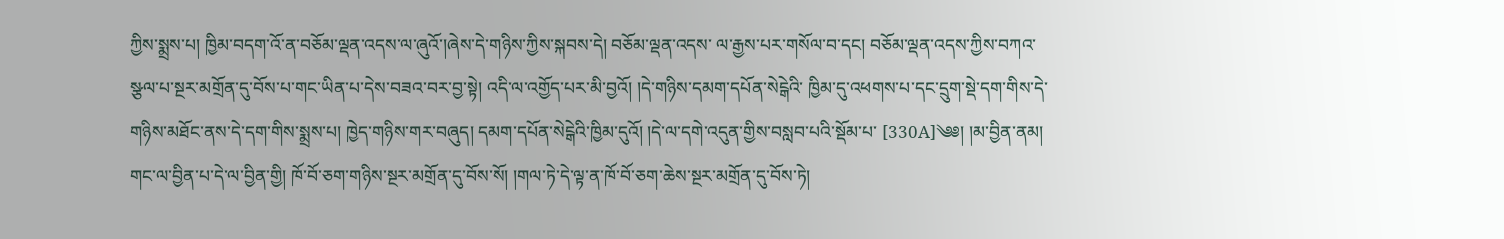ཀྱིས་སྨྲས་པ། ཁྱིམ་བདག་འོ་ན་བཅོམ་ལྡན་འདས་ལ་ཞུའོ་།ཞེས་དེ་གཉིས་ཀྱིས་སྐབས་དེ། བཅོམ་ལྡན་འདས་ ལ་རྒྱས་པར་གསོལ་བ་དང། བཅོམ་ལྡན་འདས་ཀྱིས་བཀའ་སྩལ་པ་སྔར་མགྲོན་དུ་བོས་པ་གང་ཡིན་པ་དེས་བཟའ་བར་བྱ་སྟེ། འདི་ལ་འགྱོད་པར་མི་བྱའོ། །དེ་གཉིས་དམག་དཔོན་སེངྒེའི་ ཁྱིམ་དུ་འཕགས་པ་དང་དྲུག་སྡེ་དག་གིས་དེ་གཉིས་མཐོང་ནས་དེ་དག་གིས་སྨྲས་པ། ཁྱེད་གཉིས་གར་བཞུད། དམག་དཔོན་སེངྒེའི་ཁྱིམ་དུའོ། །དེ་ལ་དགེ་འདུན་གྱིས་བསླབ་པའི་སྡོམ་པ་ [330A]༄༅། །མ་བྱིན་ནམ། གང་ལ་བྱིན་པ་དེ་ལ་བྱིན་གྱི། ཁོ་བོ་ཅག་གཉིས་སྔར་མགྲོན་དུ་བོས་སོ། །གལ་ཏེ་དེ་ལྟ་ན་ཁོ་བོ་ཅག་ཆེས་སྔར་མགྲོན་དུ་བོས་ཏེ།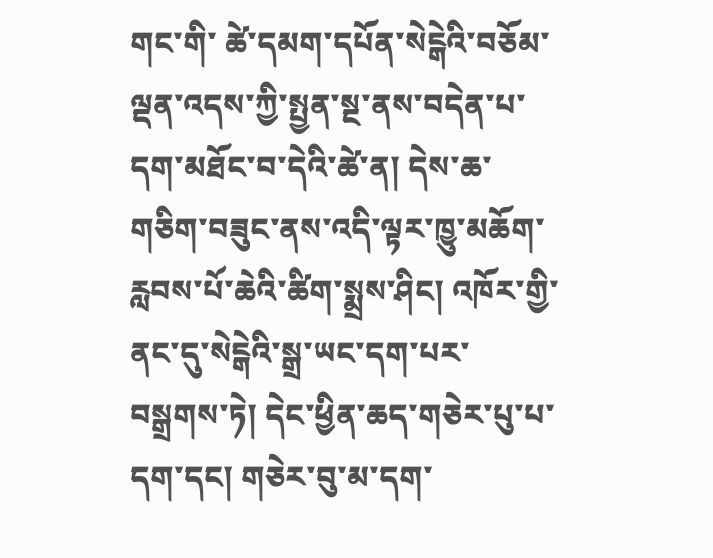གང་གི་ ཚེ་དམག་དཔོན་སེངྒེའི་བཅོམ་ལྡན་འདས་ཀྱི་སྤྱན་སྔ་ནས་བདེན་པ་དག་མཐོང་བ་དེའི་ཚེ་ན། དེས་ཆ་གཅིག་བཟུང་ནས་འདི་ལྟར་ཁྱུ་མཆོག་རླབས་པོ་ཆེའི་ཚིག་སྨྲས་ཤིང། འཁོར་གྱི་ ནང་དུ་སེངྒེའི་སྒྲ་ཡང་དག་པར་བསྒྲགས་ཏེ། དེང་ཕྱིན་ཆད་གཅེར་པུ་པ་དག་དང། གཅེར་བུ་མ་དག་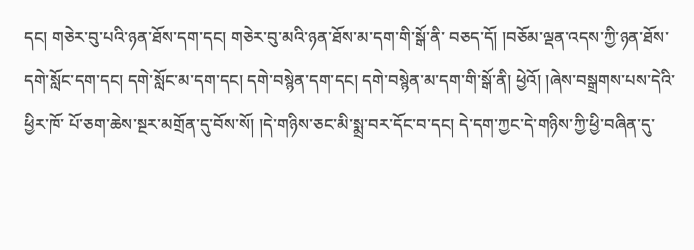དང། གཅེར་བུ་པའི་ཉན་ཐོས་དག་དང། གཅེར་བུ་མའི་ཉན་ཐོས་མ་དག་གི་སྒོ་ནི་ བཅད་དོ། །བཅོམ་ལྡན་འདས་ཀྱི་ཉན་ཐོས་དགེ་སློང་དག་དང། དགེ་སློང་མ་དག་དང། དགེ་བསྙེན་དག་དང། དགེ་བསྙེན་མ་དག་གི་སྒོ་ནི། ཕྱེའོ། །ཞེས་བསྒྲགས་པས་དེའི་ཕྱིར་ཁོ་ པོ་ཅག་ཆེས་སྔར་མགྲོན་དུ་བོས་སོ། །དེ་གཉིས་ཅང་མི་སྨྲ་བར་དོང་བ་དང། དེ་དག་ཀྱང་དེ་གཉིས་ཀྱི་ཕྱི་བཞིན་དུ་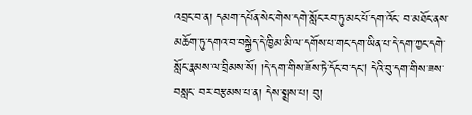འབྲང་བ་ན། དམག་དཔོན་སེང་གེས་དགེ་སློང་རབ་ཏུ་མང་པོ་དག་འོང་ བ་མཐོང་ནས་མཆོག་ཏུ་དགའ་བ་བསྐྱེད་དེ་ཁྱིམ་མི་ལ་དགོས་པ་གང་དག་ཡིན་པ་དེ་དག་ཀྱང་དགེ་སློང་རྣམས་ལ་བྲིམས་སོ། །དེ་དག་གིས་ཟོས་ཏེ་དོང་བ་དང། དེའི་བུ་དག་གིས་ཟས་བསླང་ བར་བརྩམས་པ་ན། དེས་སྨྲས་པ། བུ།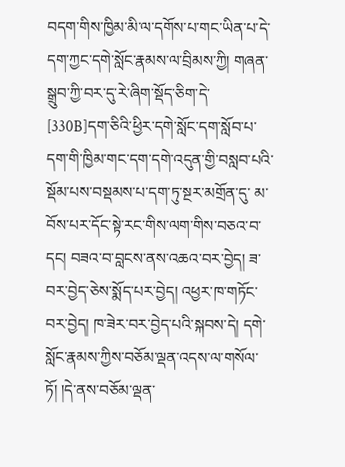བདག་གིས་ཁྱིམ་མི་ལ་དགོས་པ་གང་ཡིན་པ་དེ་དག་ཀྱང་དགེ་སློང་རྣམས་ལ་བྲིམས་ཀྱི། གཞན་སྒྲུབ་ཀྱི་བར་དུ་རེ་ཞིག་སྡོད་ཅིག་དེ་ [330B]དག་ཅིའི་ཕྱིར་དགེ་སློང་དག་སློབ་པ་དག་གི་ཁྱིམ་གང་དག་དགེ་འདུན་གྱི་བསླབ་པའི་སྡོམ་པས་བསྡམས་པ་དག་ཏུ་སྔར་མགྲོན་དུ་ མ་བོས་པར་དོང་སྟེ་རང་གིས་ལག་གིས་བཅའ་བ་དང། བཟའ་བ་བླངས་ནས་འཆའ་བར་བྱེད། ཟ་བར་བྱེད་ཅེས་སྨོད་པར་བྱེད། འཕྱར་ཁ་གཏོང་བར་བྱེད། ཁ་ཟེར་བར་བྱེད་པའི་སྐབས་དེ། དགེ་ སློང་རྣམས་ཀྱིས་བཅོམ་ལྡན་འདས་ལ་གསོལ་ཏོ། །དེ་ནས་བཅོམ་ལྡན་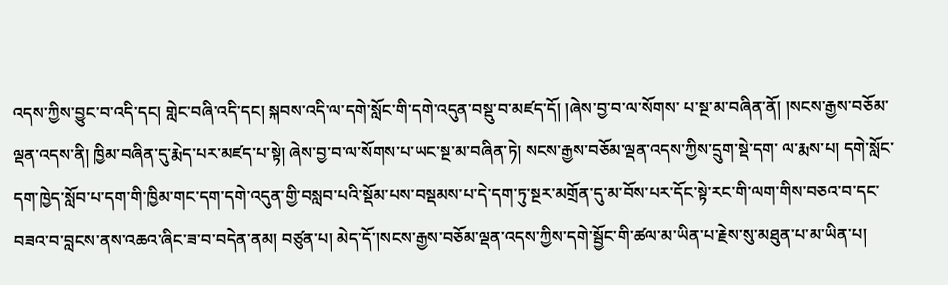འདས་ཀྱིས་བྱུང་བ་འདི་དང། གླེང་བཞི་འདི་དང། སྐབས་འདི་ལ་དགེ་སློང་གི་དགེ་འདུན་བསྡུ་བ་མཛད་དོ། །ཞེས་བྱ་བ་ལ་སོགས་ པ་སྔ་མ་བཞིན་ནོ། །སངས་རྒྱས་བཅོམ་ལྡན་འདས་ནི། ཁྱིམ་བཞིན་དུ་རྨེད་པར་མཛད་པ་སྟེ། ཞེས་བྱ་བ་ལ་སོགས་པ་ཡང་སྔ་མ་བཞིན་ཏེ། སངས་རྒྱས་བཅོམ་ལྡན་འདས་ཀྱིས་དྲུག་སྡེ་དག་ ལ་རྨས་པ། དགེ་སློང་དག་ཁྱེད་སློབ་པ་དག་གི་ཁྱིམ་གང་དག་དགེ་འདུན་གྱི་བསླབ་པའི་སྡོམ་པས་བསྡམས་པ་དེ་དག་ཏུ་སྔར་མགྲོན་དུ་མ་བོས་པར་དོང་སྟེ་རང་གི་ལག་གིས་བཅའ་བ་དང་ བཟའ་བ་བླངས་ནས་འཆའ་ཞིང་ཟ་བ་བདེན་ནམ། བཙུན་པ། མེད་དོ་།སངས་རྒྱས་བཅོམ་ལྡན་འདས་ཀྱིས་དགེ་སྦྱོང་གི་ཚལ་མ་ཡིན་པ་རྗེས་སུ་མཐུན་པ་མ་ཡིན་པ།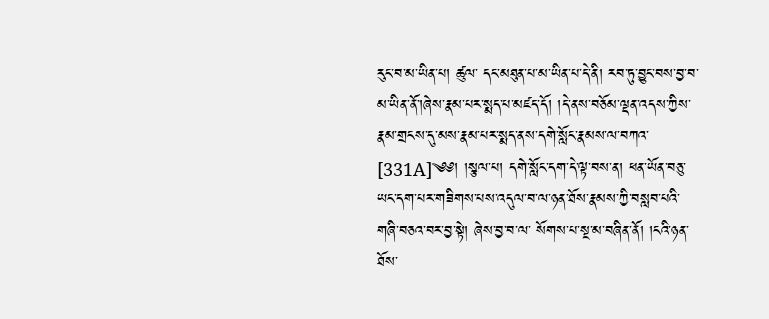རུང་བ་མ་ཡིན་པ། ཚུལ་ དང་མཐུན་པ་མ་ཡིན་པ་དེ་ནི། རབ་ཏུ་བྱུང་བས་བྱ་བ་མ་ཡིན་ནོ་།ཞེས་རྣམ་པར་སྨད་པ་མཛད་དོ། །དེ་ནས་བཅོམ་ལྡན་འདས་ཀྱིས་རྣམ་གྲངས་དུ་མས་རྣམ་པར་སྨད་ནས་དགེ་སློང་རྣམས་ལ་བཀའ་ [331A]༄༅། །སྩལ་པ། དགེ་སློང་དག་དེ་ལྟ་བས་ན། ཕན་ཡོན་བཅུ་ཡང་དག་པར་གཟིགས་པས་འདུལ་བ་ལ་ཉན་ཐོས་རྣམས་ཀྱི་བསླབ་པའི་གཞི་བཅའ་བར་བྱ་སྟེ། ཞེས་བྱ་བ་ལ་ སོགས་པ་སྔ་མ་བཞིན་ནོ། །ངའི་ཉན་ཐོས་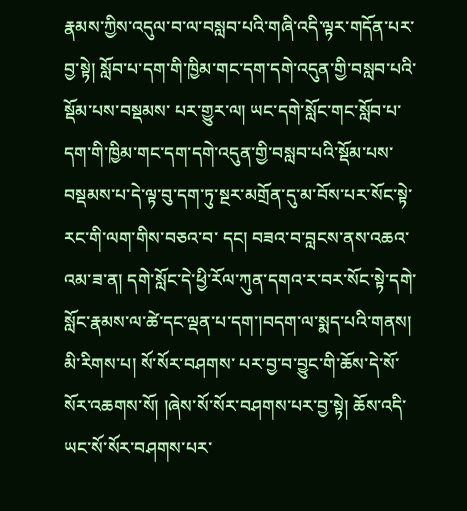རྣམས་ཀྱིས་འདུལ་བ་ལ་བསླབ་པའི་གཞི་འདི་ལྟར་གདོན་པར་བྱ་སྟེ། སློབ་པ་དག་གི་ཁྱིམ་གང་དག་དགེ་འདུན་གྱི་བསླབ་པའི་སྡོམ་པས་བསྡམས་ པར་གྱུར་ལ། ཡང་དགེ་སློང་གང་སློབ་པ་དག་གི་ཁྱིམ་གང་དག་དགེ་འདུན་གྱི་བསླབ་པའི་སྡོམ་པས་བསྡམས་པ་དེ་ལྟ་བུ་དག་ཏུ་སྔར་མགྲོན་དུ་མ་བོས་པར་སོང་སྟེ་རང་གི་ལག་གིས་བཅའ་བ་ དང། བཟའ་བ་བླངས་ནས་འཆའ་འམ་ཟ་ན། དགེ་སློང་དེ་ཕྱི་རོལ་ཀུན་དགའ་ར་བར་སོང་སྟེ་དགེ་སློང་རྣམས་ལ་ཚེ་དང་ལྡན་པ་དག་།བདག་ལ་སྨད་པའི་གནས། མི་རིགས་པ། སོ་སོར་བཤགས་ པར་བྱ་བ་བྱུང་གི་ཆོས་དེ་སོ་སོར་འཆགས་སོ། །ཞེས་སོ་སོར་བཤགས་པར་བྱ་སྟེ། ཆོས་འདི་ཡང་སོ་སོར་བཤགས་པར་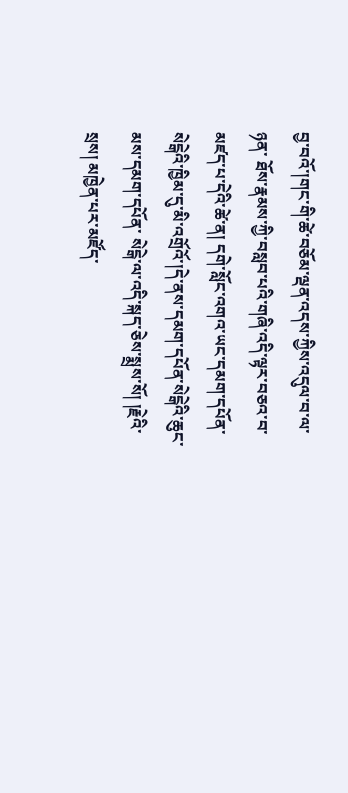བྱ་བའོ་།གང་གི་ཚེ་བཅོམ་ལྡན་འདས་ཀྱིས་འདུལ་བ་ལ་ཉན་ ཐོས་རྣམས་ཀྱི་བསླབ་པའི་གཞི་འདི་ལྟར་བཅའ་བ་མཛད་པ་དེའི་ཚེ་ན། དགེ་སློང་འགའ་ཡང་དམག་དཔོན་སེངྒེའི་ཁྱིམ་དུ་མི་འགྲོའོ་།དེ་ནས་དམག་དཔོན་སེངྒེའི་ཆུང་མས་དམག་དཔོན་ སེངྒེ་ལ་འདི་སྐད་ཅེས་སྨྲས་སོ། །རྗེའི་སྲས། མཁྱེན་པར་མཛོད་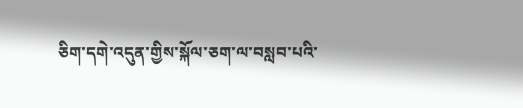ཅིག་དགེ་འདུན་གྱིས་སྐོལ་ཅག་ལ་བསླབ་པའི་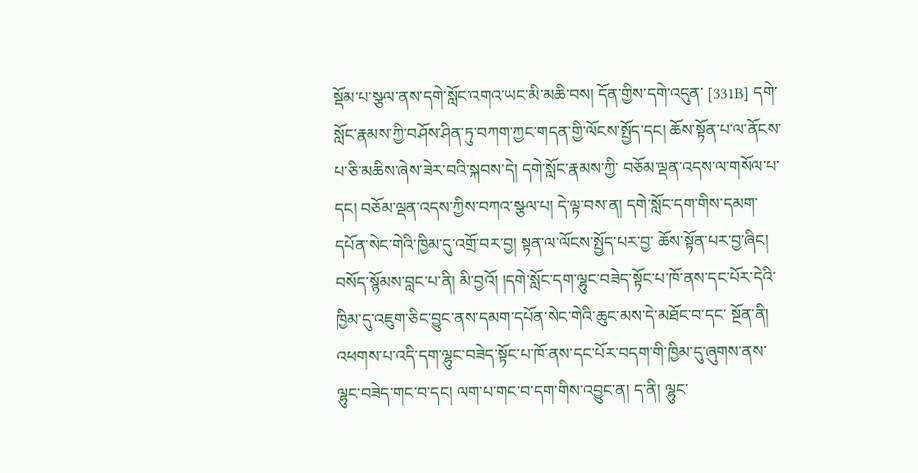སྡོམ་པ་སྩལ་ནས་དགེ་སློང་འགའ་ཡང་མི་མཆི་བས། དོན་གྱིས་དགེ་འདུན་ [331B] དགེ་སློང་རྣམས་ཀྱི་བཤོས་ཤིན་ཏུ་བཀག་ཀྱང་གདན་གྱི་ལོངས་སྤྱོད་དང། ཆོས་སྟོན་པ་ལ་ནོངས་པ་ཅི་མཆིས་ཞེས་ཟེར་བའི་སྐབས་དེ། དགེ་སློང་རྣམས་ཀྱི་ བཅོམ་ལྡན་འདས་ལ་གསོལ་པ་དང། བཅོམ་ལྡན་འདས་ཀྱིས་བཀའ་སྩལ་པ། དེ་ལྟ་བས་ན། དགེ་སློང་དག་གིས་དམག་དཔོན་སེང་གེའི་ཁྱིམ་དུ་འགྲོ་བར་བྱ། སྟན་ལ་ལོངས་སྤྱོད་པར་བྱ་ ཆོས་སྟོན་པར་བྱ་ཞིང། བསོད་སྙོམས་བླང་པ་ནི། མི་བྱའོ། །དགེ་སློང་དག་ལྷུང་བཟེད་སྟོང་པ་ཁོ་ནས་དང་པོར་དེའི་ཁྱིམ་དུ་འཇུག་ཅིང་བྱུང་ནས་དམག་དཔོན་སེང་གེའི་ཆུང་མས་དེ་མཐོང་བ་དང་ སྔོན་ནི། འཕགས་པ་འདི་དག་ལྷུང་བཟེད་སྟོང་པ་ཁོ་ནས་དང་པོར་བདག་གི་ཁྱིམ་དུ་ཞུགས་ནས་ལྷུང་བཟེད་གང་བ་དང། ལག་པ་གང་བ་དག་གིས་འབྱུང་ན། ད་ནི། ལྷུང་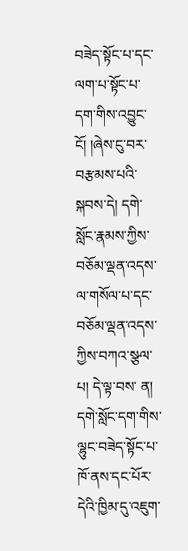བཟེད་སྟོང་པ་དང་ ལག་པ་སྟོང་པ་དག་གིས་འབྱུང་ངོ། །ཞེས་ངུ་བར་བརྩམས་པའི་སྐབས་དེ། དགེ་སློང་རྣམས་ཀྱིས་བཅོམ་ལྡན་འདས་ལ་གསོལ་པ་དང་བཅོམ་ལྡན་འདས་ཀྱིས་བཀའ་སྩལ་པ། དེ་ལྟ་བས་ ན། དགེ་སློང་དག་གིས་ལྷུང་བཟེད་སྟོང་པ་ཁོ་ནས་དང་པོར་དེའི་ཁྱིམ་དུ་འཇུག་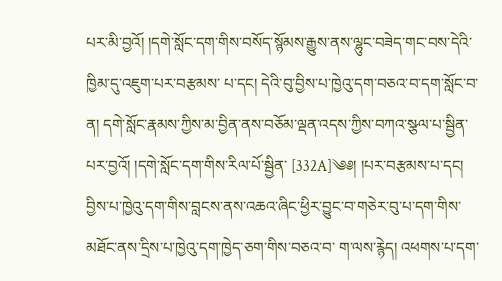པར་མི་བྱའོ། །དགེ་སློང་དག་གིས་བསོད་སྙོམས་རྒྱུས་ནས་ལྷུང་བཟེད་གང་བས་དེའི་ཁྱིམ་དུ་འཇུག་པར་བརྩམས་ པ་དང། དེའི་བུ་བྱིས་པ་ཁྱེའུ་དག་བཅའ་བ་དག་སློང་བ་ན། དགེ་སློང་རྣམས་ཀྱིས་མ་བྱིན་ནས་བཅོམ་ལྡན་འདས་ཀྱིས་བཀའ་སྩལ་པ་སྦྱིན་པར་བྱའོ། །དགེ་སློང་དག་གིས་རིལ་པོ་སྦྱིན་ [332A]༄༅། །པར་བརྩམས་པ་དང། བྱིས་པ་ཁྱེའུ་དག་གིས་བླངས་ནས་འཆའ་ཞིང་ཕྱིར་བྱུང་བ་གཅེར་བུ་པ་དག་གིས་མཐོང་ནས་དྲིས་པ་ཁྱེའུ་དག་ཁྱེད་ཅག་གིས་བཅའ་བ་ ག་ལས་རྙེད། འཕགས་པ་དག་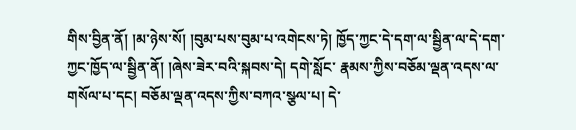གིས་བྱིན་ནོ། །མ་ཉེས་སོ། །བུམ་པས་བུམ་པ་འགེངས་ཏེ། ཁྱོད་ཀྱང་དེ་དག་ལ་སྦྱིན་ལ་དེ་དག་ཀྱང་ཁྱོད་ལ་སྦྱིན་ནོ། །ཞེས་ཟེར་བའི་སྐབས་དེ། དགེ་སློང་ རྣམས་ཀྱིས་བཅོམ་ལྡན་འདས་ལ་གསོལ་པ་དང། བཅོམ་ལྡན་འདས་ཀྱིས་བཀའ་སྩལ་པ། དེ་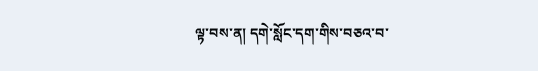ལྟ་བས་ན། དགེ་སློང་དག་གིས་བཅའ་བ་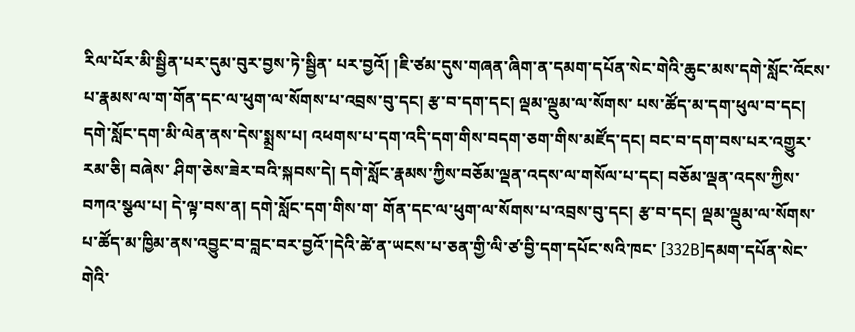རིལ་པོར་མི་སྦྱིན་པར་དུམ་བུར་བྱས་ཏེ་སྦྱིན་ པར་བྱའོ། །ཇི་ཙམ་དུས་གཞན་ཞིག་ན་དམག་དཔོན་སེང་གེའི་ཆུང་མས་དགེ་སློང་འོངས་པ་རྣམས་ལ་ག་གོན་དང་ལ་ཕུག་ལ་སོགས་པ་འབྲས་བུ་དང། རྩ་བ་དག་དང། ལྡམ་ལྡུམ་ལ་སོགས་ པས་ཚོད་མ་དག་ཕུལ་བ་དང། དགེ་སློང་དག་མི་ལེན་ནས་དེས་སྨྲས་པ། འཕགས་པ་དག་འདི་དག་གིས་བདག་ཅག་གིས་མཛོད་དང། བང་བ་དག་བས་པར་འགྱུར་རམ་ཅི། བཞེས་ ཤིག་ཅེས་ཟེར་བའི་སྐབས་དེ། དགེ་སློང་རྣམས་ཀྱིས་བཅོམ་ལྡན་འདས་ལ་གསོལ་པ་དང། བཅོམ་ལྡན་འདས་ཀྱིས་བཀའ་སྩལ་པ། དེ་ལྟ་བས་ན། དགེ་སློང་དག་གིས་ག་ གོན་དང་ལ་ཕུག་ལ་སོགས་པ་འབྲས་བུ་དང། རྩ་བ་དང། ལྡམ་ལྡུམ་ལ་སོགས་པ་ཚོད་མ་ཁྱིམ་ནས་འབྱུང་བ་བླང་བར་བྱའོ་།དེའི་ཚེ་ན་ཡངས་པ་ཅན་གྱི་ལི་ཙ་བྱི་དག་དཔོང་སའི་ཁང་ [332B]དམག་དཔོན་སེང་གེའི་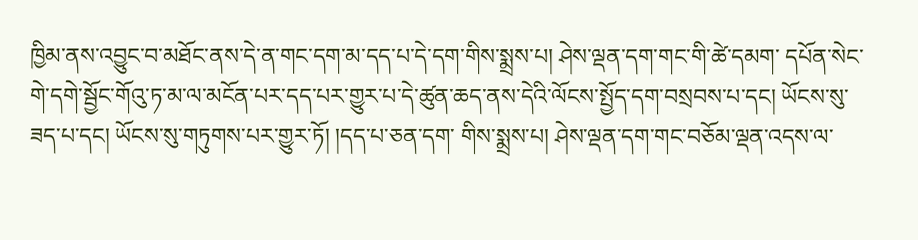ཁྱིམ་ནས་འབྱུང་བ་མཐོང་ནས་དེ་ན་གང་དག་མ་དད་པ་དེ་དག་གིས་སྨྲས་པ། ཤེས་ལྡན་དག་གང་གི་ཚེ་དམག་ དཔོན་སེང་གེ་དགེ་སྦྱོང་གོའུ་ཏ་མ་ལ་མངོན་པར་དད་པར་གྱུར་པ་དེ་ཚུན་ཆད་ནས་དེའི་ལོངས་སྤྱོད་དག་བསྲབས་པ་དང། ཡོངས་སུ་ཟད་པ་དང། ཡོངས་སུ་གཏུགས་པར་གྱུར་ཏོ། །དད་པ་ཅན་དག་ གིས་སྨྲས་པ། ཤེས་ལྡན་དག་གང་བཅོམ་ལྡན་འདས་ལ་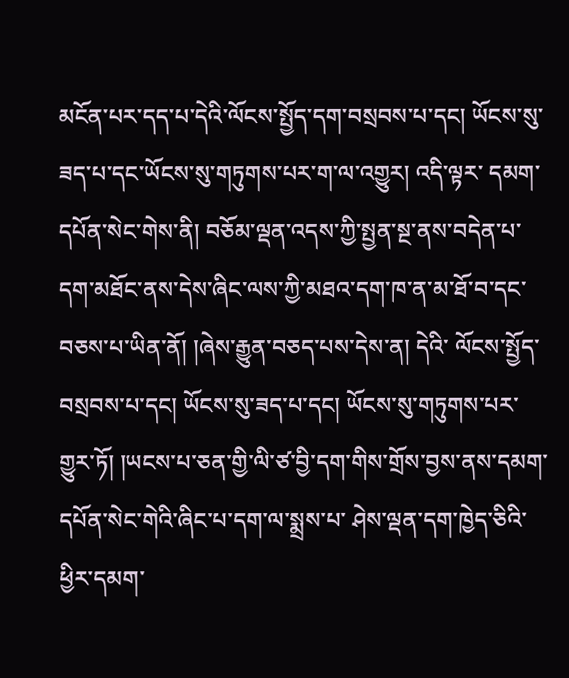མངོན་པར་དད་པ་དེའི་ལོངས་སྤྱོད་དག་བསྲབས་པ་དང། ཡོངས་སུ་ཟད་པ་དང་ཡོངས་སུ་གཏུགས་པར་ག་ལ་འགྱུར། འདི་ལྟར་ དམག་དཔོན་སེང་གེས་ནི། བཅོམ་ལྡན་འདས་ཀྱི་སྤྱན་སྔ་ནས་བདེན་པ་དག་མཐོང་ནས་དེས་ཞིང་ལས་ཀྱི་མཐའ་དག་ཁ་ན་མ་ཐོ་བ་དང་བཅས་པ་ཡིན་ནོ། །ཞེས་རྒྱུན་བཅད་པས་དེས་ན། དེའི་ ལོངས་སྤྱོད་བསྲབས་པ་དང། ཡོངས་སུ་ཟད་པ་དང། ཡོངས་སུ་གཏུགས་པར་གྱུར་ཏོ། །ཡངས་པ་ཅན་གྱི་ལི་ཙ་བྱི་དག་གིས་གྲོས་བྱས་ནས་དམག་དཔོན་སེང་གེའི་ཞིང་པ་དག་ལ་སྨྲས་པ་ ཤེས་ལྡན་དག་ཁྱེད་ཅིའི་ཕྱིར་དམག་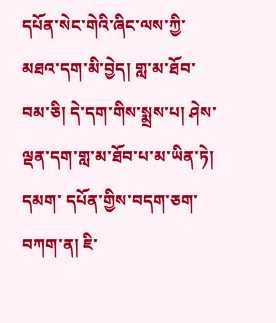དཔོན་སེང་གེའི་ཞིང་ལས་ཀྱི་མཐའ་དག་མི་བྱེད། གླ་མ་ཐོབ་བམ་ཅི། དེ་དག་གིས་སྨྲས་པ། ཤེས་ལྡན་དག་གླ་མ་ཐོབ་པ་མ་ཡིན་ཏེ། དམག་ དཔོན་གྱིས་བདག་ཅག་བཀག་ན། ཇི་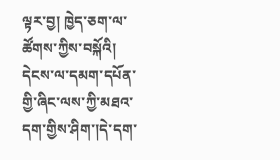ལྟར་བྱ། ཁྱེད་ཅག་ལ་ཚོགས་ཀྱིས་བསྐོའི། དེངས་ལ་དམག་དཔོན་གྱི་ཞིང་ལས་ཀྱི་མཐའ་དག་གྱིས་ཤིག་།དེ་དག་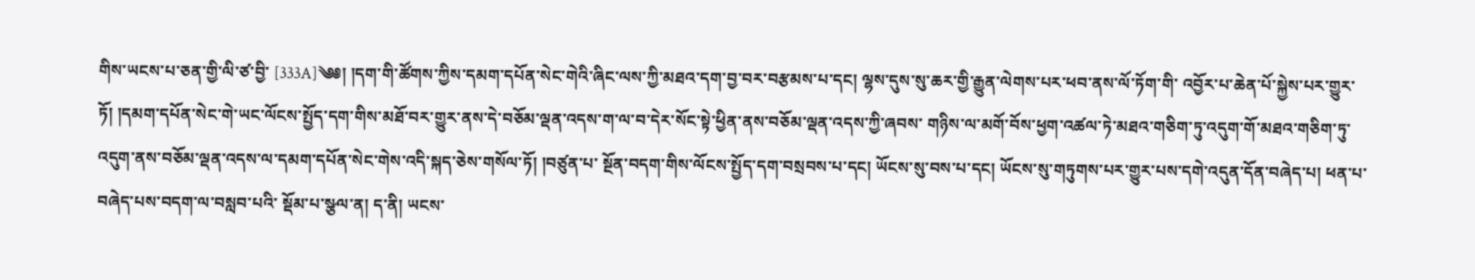གིས་ཡངས་པ་ཅན་གྱི་ལི་ཙ་བྱི་ [333A]༄༅། །དག་གི་ཚོགས་ཀྱིས་དམག་དཔོན་སེང་གེའི་ཞིང་ལས་ཀྱི་མཐའ་དག་བྱ་བར་བརྩམས་པ་དང། ལྷས་དུས་སུ་ཆར་གྱི་རྒྱུན་ལེགས་པར་ཕབ་ནས་ལོ་ཏོག་གི་ འབྱོར་པ་ཆེན་པོ་སྐྱེས་པར་གྱུར་ཏོ། །དམག་དཔོན་སེང་གེ་ཡང་ལོངས་སྤྱོད་དག་གིས་མཐོ་བར་གྱུར་ནས་དེ་བཅོམ་ལྡན་འདས་ག་ལ་བ་དེར་སོང་སྟེ་ཕྱིན་ནས་བཅོམ་ལྡན་འདས་ཀྱི་ཞབས་ གཉིས་ལ་མགོ་བོས་ཕྱག་འཚལ་ཏེ་མཐའ་གཅིག་ཏུ་འདུག་གོ་མཐའ་གཅིག་ཏུ་འདུག་ནས་བཅོམ་ལྡན་འདས་ལ་དམག་དཔོན་སེང་གེས་འདི་སྐད་ཅེས་གསོལ་ཏོ། །བཙུན་པ་ སྔོན་བདག་གིས་ལོངས་སྤྱོད་དག་བསྲབས་པ་དང། ཡོངས་སུ་བས་པ་དང། ཡོངས་སུ་གཏུགས་པར་གྱུར་པས་དགེ་འདུན་དོན་བཞེད་པ། ཕན་པ་བཞེད་པས་བདག་ལ་བསླབ་པའི་ སྡོམ་པ་སྩལ་ན། ད་ནི། ཡངས་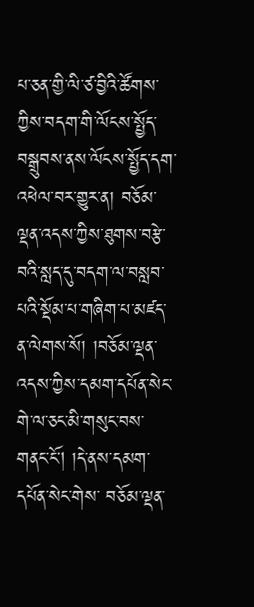པ་ཅན་གྱི་ལི་ཙ་བྱིའི་ཚོགས་ཀྱིས་བདག་གི་ལོངས་སྤྱོད་བསྒྲུབས་ནས་ལོངས་སྤྱོད་དག་འཕེལ་བར་གྱུར་ན། བཅོམ་ལྡན་འདས་ཀྱིས་ཐུགས་བརྩེ་ བའི་སླད་དུ་བདག་ལ་བསླབ་པའི་སྡོམ་པ་གཞིག་པ་མཛད་ན་ལེགས་སོ། །བཅོམ་ལྡན་འདས་ཀྱིས་དམག་དཔོན་སེང་གེ་ལ་ཅང་མི་གསུང་བས་གནང་ངོ། །དེ་ནས་དམག་དཔོན་སེང་གེས་ བཅོམ་ལྡན་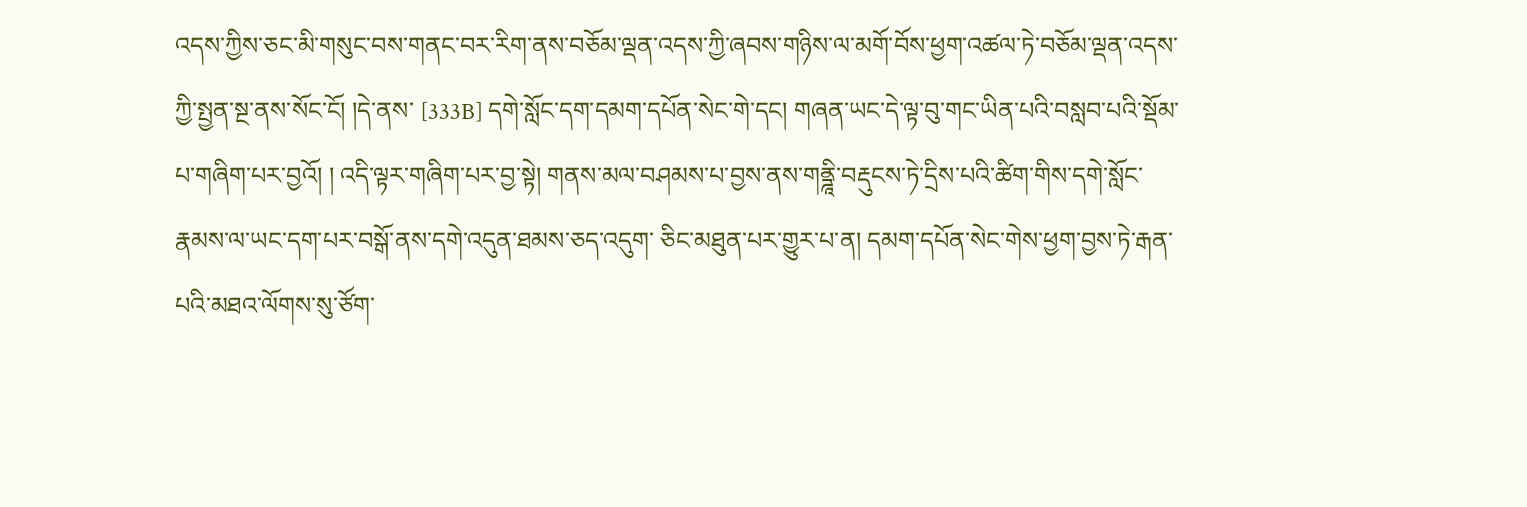འདས་ཀྱིས་ཅང་མི་གསུང་བས་གནང་བར་རིག་ནས་བཅོམ་ལྡན་འདས་ཀྱི་ཞབས་གཉིས་ལ་མགོ་བོས་ཕྱག་འཚལ་ཏེ་བཅོམ་ལྡན་འདས་ཀྱི་སྤྱན་སྔ་ནས་སོང་ངོ། །དེ་ནས་ [333B] དགེ་སློང་དག་དམག་དཔོན་སེང་གེ་དང། གཞན་ཡང་དེ་ལྟ་བུ་གང་ཡིན་པའི་བསླབ་པའི་སྡོམ་པ་གཞིག་པར་བྱའོ། ། འདི་ལྟར་གཞིག་པར་བྱ་སྟེ། གནས་མལ་བཤམས་པ་བྱས་ནས་གནྜཱི་བརྡུངས་ཏེ་དྲིས་པའི་ཚིག་གིས་དགེ་སློང་རྣམས་ལ་ཡང་དག་པར་བསྒོ་ནས་དགེ་འདུན་ཐམས་ཅད་འདུག་ ཅིང་མཐུན་པར་གྱུར་པ་ན། དམག་དཔོན་སེང་གེས་ཕྱག་བྱས་ཏེ་རྒན་པའི་མཐའ་ལོགས་སུ་ཙོག་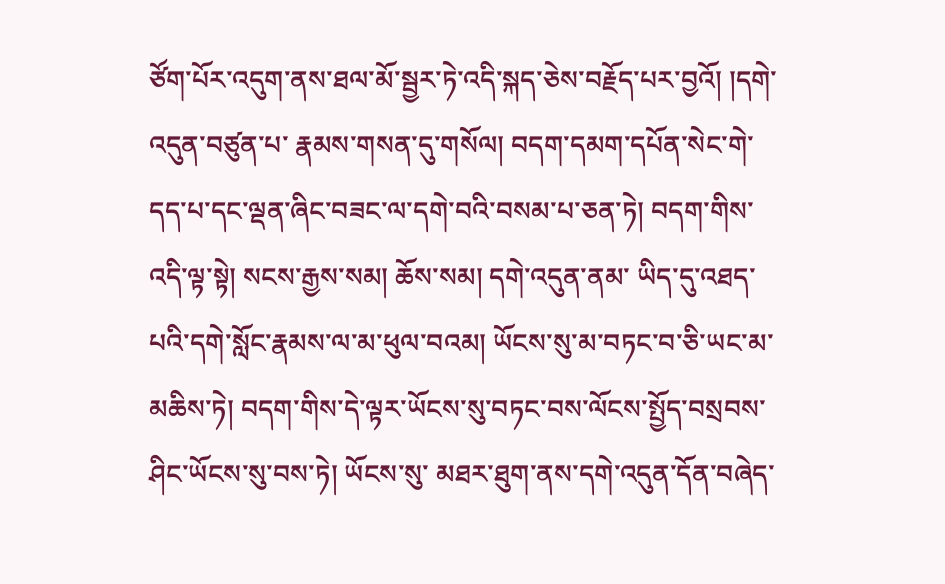ཙོག་པོར་འདུག་ནས་ཐལ་མོ་སྦྱར་ཏེ་འདི་སྐད་ཅེས་བརྗོད་པར་བྱའོ། །དགེ་འདུན་བཙུན་པ་ རྣམས་གསན་དུ་གསོལ། བདག་དམག་དཔོན་སེང་གེ་དད་པ་དང་ལྡན་ཞིང་བཟང་ལ་དགེ་བའི་བསམ་པ་ཅན་ཏེ། བདག་གིས་འདི་ལྟ་སྟེ། སངས་རྒྱས་སམ། ཆོས་སམ། དགེ་འདུན་ནམ་ ཡིད་དུ་འཐད་པའི་དགེ་སློང་རྣམས་ལ་མ་ཕུལ་བའམ། ཡོངས་སུ་མ་བཏང་བ་ཅི་ཡང་མ་མཆིས་ཏེ། བདག་གིས་དེ་ལྟར་ཡོངས་སུ་བཏང་བས་ལོངས་སྤྱོད་བསྲབས་ཤིང་ཡོངས་སུ་བས་ཏེ། ཡོངས་སུ་ མཐར་ཐུག་ནས་དགེ་འདུན་དོན་བཞེད་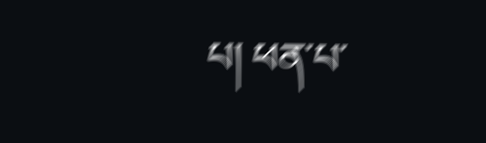པ། ཕན་པ་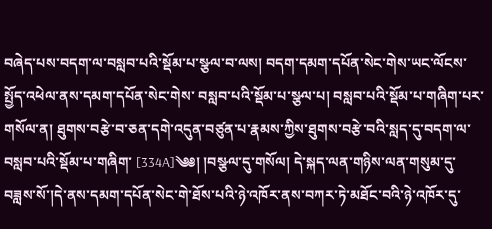བཞེད་པས་བདག་ལ་བསླབ་པའི་སྡོམ་པ་སྩལ་བ་ལས། བདག་དམག་དཔོན་སེང་གེས་ཡང་ལོངས་སྤྱོད་འཕེལ་ནས་དམག་དཔོན་སེང་གེས་ བསླབ་པའི་སྡོམ་པ་སྩལ་པ། བསླབ་པའི་སྡོམ་པ་གཞིག་པར་གསོལ་ན། ཐུགས་བརྩེ་བ་ཅན་དགེ་འདུན་བཙུན་པ་རྣམས་ཀྱིས་ཐུགས་བརྩེ་བའི་སླད་དུ་བདག་ལ་བསླབ་པའི་སྡོམ་པ་གཞིག་ [334A]༄༅། །བསྩལ་དུ་གསོལ། དེ་སྐད་ལན་གཉིས་ལན་གསུམ་དུ་བཟླས་སོ་།དེ་ནས་དམག་དཔོན་སེང་གེ་ཐོས་པའི་ཉེ་འཁོར་ནས་བཀར་ཏེ་མཐོང་བའི་ཉེ་འཁོར་དུ་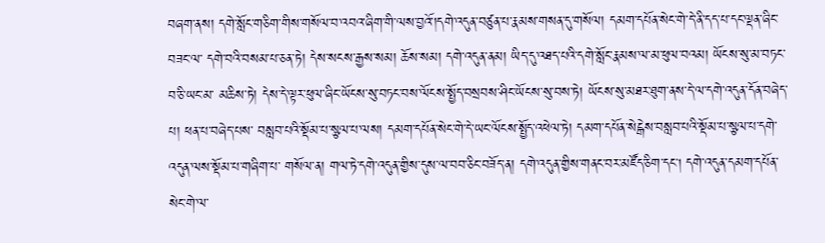བཞག་ནས། དགེ་སློང་གཅིག་གིས་གསོལ་བ་འབའ་ཞིག་གི་ལས་བྱའོ་།དགེ་འདུན་བཙུན་པ་རྣམས་གསན་དུ་གསོལ། དམག་དཔོན་སེང་གེ་དེ་ནི་དད་པ་དང་ལྡན་ཞིང་བཟང་ལ་ དགེ་བའི་བསམ་པ་ཅན་ཏེ། དེས་སངས་རྒྱས་སམ། ཆོས་སམ། དགེ་འདུན་ནམ། ཡིད་དུ་འཐད་པའི་དགེ་སློང་རྣམས་ལ་མ་ཕུལ་བའམ། ཡོངས་སུ་མ་བཏང་བ་ཅི་ཡང་མ་ མཆིས་ཏེ། དེས་དེ་ལྟར་ཕུལ་ཞིང་ཡོངས་སུ་བཏང་བས་ལོངས་སྤྱོད་བསྲབས་ཤིང་ཡོངས་སུ་བས་ཏེ། ཡོངས་སུ་མཐར་ཐུག་ནས་དེ་ལ་དགེ་འདུན་དོན་བཞེད་པ། ཕན་པ་བཞེད་པས་ བསླབ་པའི་སྡོམ་པ་སྩལ་པ་ལས། དམག་དཔོན་སེང་གེ་དེ་ཡང་ལོངས་སྤྱོད་འཕེལ་ཏེ། དམག་དཔོན་སེངྒེས་བསླབ་པའི་སྡོམ་པ་སྩལ་པ་དགེ་འདུན་ལས་སྡོམ་པ་གཞིག་པ་ གསོལ་ན། གལ་ཏེ་དགེ་འདུན་གྱིས་དུས་ལ་བབ་ཅིང་བཟོད་ན། དགེ་འདུན་གྱིས་གནང་བར་མཛོད་ཅིག་དང། དགེ་འདུན་དམག་དཔོན་སེང་གེ་ལ་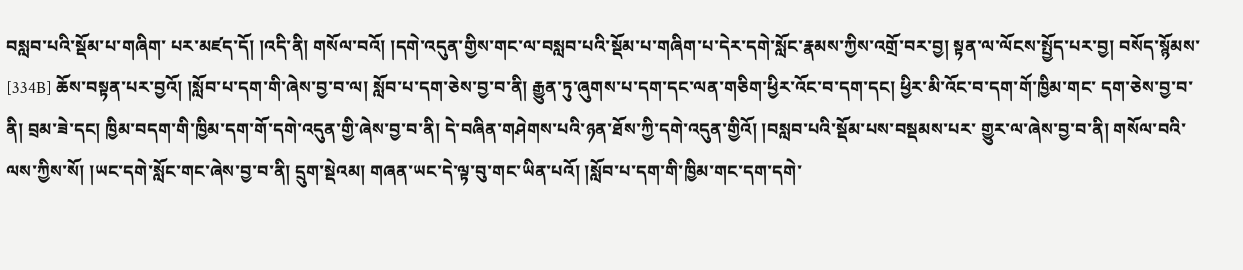བསླབ་པའི་སྡོམ་པ་གཞིག་ པར་མཛད་དོ། །འདི་ནི། གསོལ་བའོ། །དགེ་འདུན་གྱིས་གང་ལ་བསླབ་པའི་སྡོམ་པ་གཞིག་པ་དེར་དགེ་སློང་རྣམས་ཀྱིས་འགྲོ་བར་བྱ། སྟན་ལ་ལོངས་སྤྱོད་པར་བྱ། བསོད་སྙོམས་ [334B] ཆོས་བསྟན་པར་བྱའོ། །སློབ་པ་དག་གི་ཞེས་བྱ་བ་ལ། སློབ་པ་དག་ཅེས་བྱ་བ་ནི། རྒྱུན་ཏུ་ཞུགས་པ་དག་དང་ལན་གཅིག་ཕྱིར་འོང་བ་དག་དང། ཕྱིར་མི་འོང་བ་དག་གོ་ཁྱིམ་གང་ དག་ཅེས་བྱ་བ་ནི། བྲམ་ཟེ་དང། ཁྱིམ་བདག་གི་ཁྱིམ་དག་གོ་དགེ་འདུན་གྱི་ཞེས་བྱ་བ་ནི། དེ་བཞིན་གཤེགས་པའི་ཉན་ཐོས་ཀྱི་དགེ་འདུན་གྱིའོ། །བསླབ་པའི་སྡོམ་པས་བསྡམས་པར་ གྱུར་ལ་ཞེས་བྱ་བ་ནི། གསོལ་བའི་ལས་ཀྱིས་སོ། །ཡང་དགེ་སློང་གང་ཞེས་བྱ་བ་ནི། དྲུག་སྡེའམ། གཞན་ཡང་དེ་ལྟ་བུ་གང་ཡིན་པའོ། །སློབ་པ་དག་གི་ཁྱིམ་གང་དག་དགེ་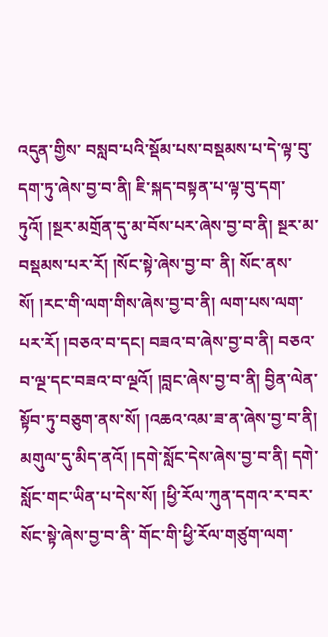འདུན་གྱིས་ བསླབ་པའི་སྡོམ་པས་བསྡམས་པ་དེ་ལྟ་བུ་དག་ཏུ་ཞེས་བྱ་བ་ནི། ཇི་སྐད་བསྟན་པ་ལྟ་བུ་དག་ཏུའོ། །སྔར་མགྲོན་དུ་མ་བོས་པར་ཞེས་བྱ་བ་ནི། སྔར་མ་བསྡམས་པར་རོ། །སོང་སྟེ་ཞེས་བྱ་བ་ ནི། སོང་ནས་སོ། །རང་གི་ལག་གིས་ཞེས་བྱ་བ་ནི། ལག་པས་ལག་པར་རོ། །བཅའ་བ་དང། བཟའ་བ་ཞེས་བྱ་བ་ནི། བཅའ་བ་ལྔ་དང་བཟའ་བ་ལྔའོ། །བླང་ཞེས་བྱ་བ་ནི། བྱིན་ལེན་ སྟོབ་ཏུ་བཅུག་ནས་སོ། །འཆའ་འམ་ཟ་ན་ཞེས་བྱ་བ་ནི། མགུལ་དུ་མིད་ནའོ། །དགེ་སློང་དེས་ཞེས་བྱ་བ་ནི། དགེ་སློང་གང་ཡིན་པ་དེས་སོ། །ཕྱི་རོལ་ཀུན་དགའ་ར་བར་སོང་སྟེ་ཞེས་བྱ་བ་ནི་ གོང་གི་ཕྱི་རོལ་གཙུག་ལག་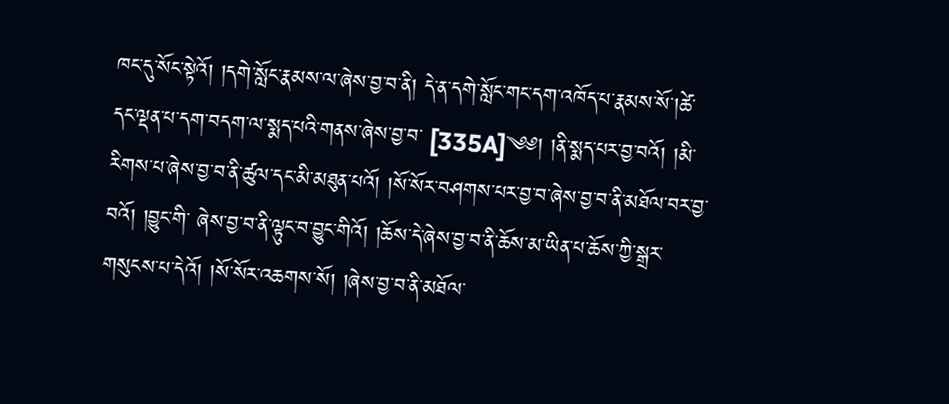ཁང་དུ་སོང་སྟེའོ། །དགེ་སློང་རྣམས་ལ་ཞེས་བྱ་བ་ནི། དེ་ན་དགེ་སློང་གང་དག་འཁོད་པ་རྣམས་སོ་།ཚེ་དང་ལྡན་པ་དག་བདག་ལ་སྨད་པའི་གནས་ཞེས་བྱ་བ་ [335A]༄༅། །ནི་སྨད་པར་བྱ་བའོ། །མི་རིགས་པ་ཞེས་བྱ་བ་ནི་ཚུལ་དང་མི་མཐུན་པའོ། །སོ་སོར་བཤགས་པར་བྱ་བ་ཞེས་བྱ་བ་ནི་མཐོལ་བར་བྱ་བའོ། །བྱུང་གི་ ཞེས་བྱ་བ་ནི་ལྟུང་བ་བྱུང་གིའོ། །ཆོས་དེ་ཞེས་བྱ་བ་ནི་ཆོས་མ་ཡིན་པ་ཆོས་ཀྱི་སྒྲར་གསུངས་པ་དེའོ། །སོ་སོར་འཆགས་སོ། །ཞེས་བྱ་བ་ནི་མཐོལ་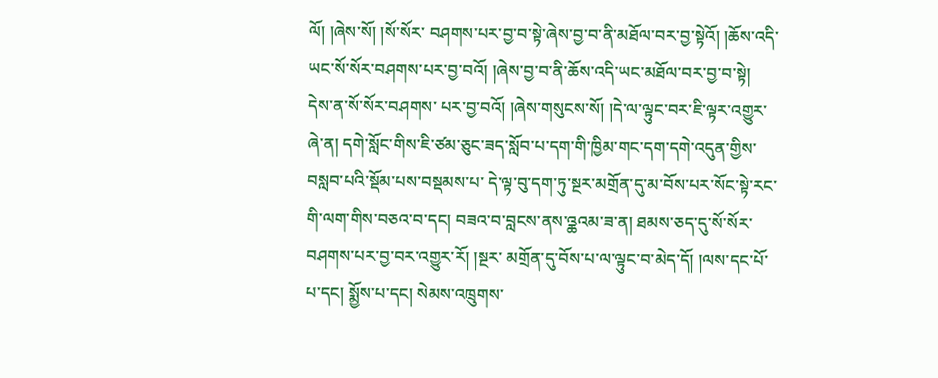ལོ། །ཞེས་སོ། །སོ་སོར་ བཤགས་པར་བྱ་བ་སྟེ་ཞེས་བྱ་བ་ནི་མཐོལ་བར་བྱ་སྟེའོ། །ཆོས་འདི་ཡང་སོ་སོར་བཤགས་པར་བྱ་བའོ། །ཞེས་བྱ་བ་ནི་ཆོས་འདི་ཡང་མཐོལ་བར་བྱ་བ་སྟེ། དེས་ན་སོ་སོར་བཤགས་ པར་བྱ་བའོ། །ཞེས་གསུངས་སོ། །དེ་ལ་ལྟུང་བར་ཇི་ལྟར་འགྱུར་ཞེ་ན། དགེ་སློང་གིས་ཇི་ཙམ་ཅུང་ཟད་སློབ་པ་དག་གི་ཁྱིམ་གང་དག་དགེ་འདུན་གྱིས་བསླབ་པའི་སྡོམ་པས་བསྡམས་པ་ དེ་ལྟ་བུ་དག་ཏུ་སྔར་མགྲོན་དུ་མ་བོས་པར་སོང་སྟེ་རང་གི་ལག་གིས་བཅའ་བ་དང། བཟའ་བ་བླངས་ནས་འྖའམ་ཟ་ན། ཐམས་ཅད་དུ་སོ་སོར་བཤགས་པར་བྱ་བར་འགྱུར་རོ། །སྔར་ མགྲོན་དུ་བོས་པ་ལ་ལྟུང་བ་མེད་དོ། །ལས་དང་པོ་པ་དང། སྨྱོས་པ་དང། སེམས་འཁྲུགས་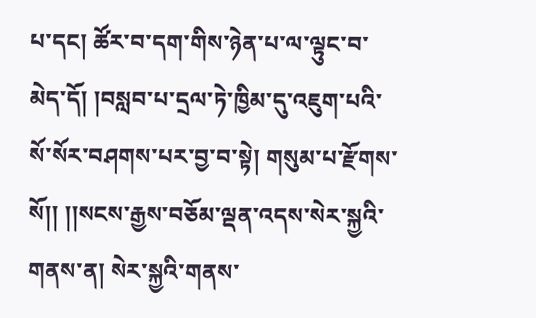པ་དང། ཚོར་བ་དག་གིས་ཉེན་པ་ལ་ལྟུང་བ་མེད་དོ། །བསླབ་པ་དྲལ་ཏེ་ཁྱིམ་དུ་འཇུག་པའི་ སོ་སོར་བཤགས་པར་བྱ་བ་སྟེ། གསུམ་པ་རྫོགས་སོ།། །།སངས་རྒྱས་བཅོམ་ལྡན་འདས་སེར་སྐྱའི་གནས་ན། སེར་སྐྱའི་གནས་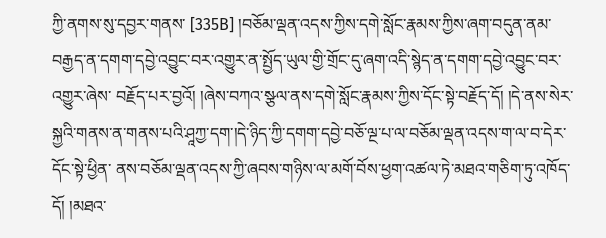ཀྱི་ནགས་སུ་དབྱར་གནས་ [335B] །བཅོམ་ལྡན་འདས་ཀྱིས་དགེ་སློང་རྣམས་ཀྱིས་ཞག་བདུན་ནམ་བརྒྱད་ན་དགག་དབྱེ་འབྱུང་བར་འགྱུར་ན་སྤྱོད་ཡུལ་གྱི་གྲོང་དུ་ཞག་འདི་སྙེད་ན་དགག་དབྱེ་འབྱུང་བར་འགྱུར་ཞེས་ བརྗོད་པར་བྱའོ། །ཞེས་བཀའ་སྩལ་ནས་དགེ་སློང་རྣམས་ཀྱིས་དོང་སྟེ་བརྗོད་དོ། །དེ་ནས་སེར་སྐྱའི་གནས་ན་གནས་པའི་ཤཱཀྱ་དག་།དེ་ཉིད་ཀྱི་དགག་དབྱེ་བཅོ་ལྔ་པ་ལ་བཅོམ་ལྡན་འདས་ག་ལ་བ་དེར་དོང་སྟེ་ཕྱིན་ ནས་བཅོམ་ལྡན་འདས་ཀྱི་ཞབས་གཉིས་ལ་མགོ་བོས་ཕྱག་འཚལ་ཏེ་མཐའ་གཅིག་ཏུ་འཁོད་དོ། །མཐའ་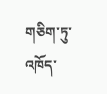གཅིག་ཏུ་འཁོད་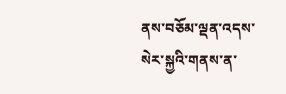ནས་བཅོམ་ལྡན་འདས་སེར་སྐྱའི་གནས་ན་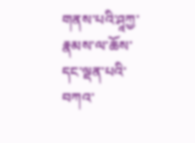གནས་པའི་ཤཱཀྱ་རྣམས་ལ་ཆོས་དང་ལྡན་པའི་ བཀའ་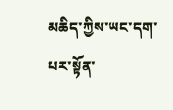མཆིད་ཀྱིས་ཡང་དག་པར་སྟོན་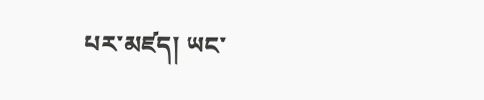པར་མཛད། ཡང་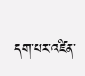དག་པར་འཛིན་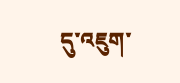དུ་འཇུག་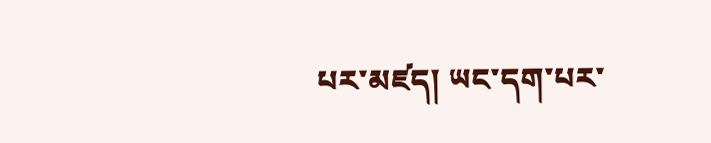པར་མཛད། ཡང་དག་པར་